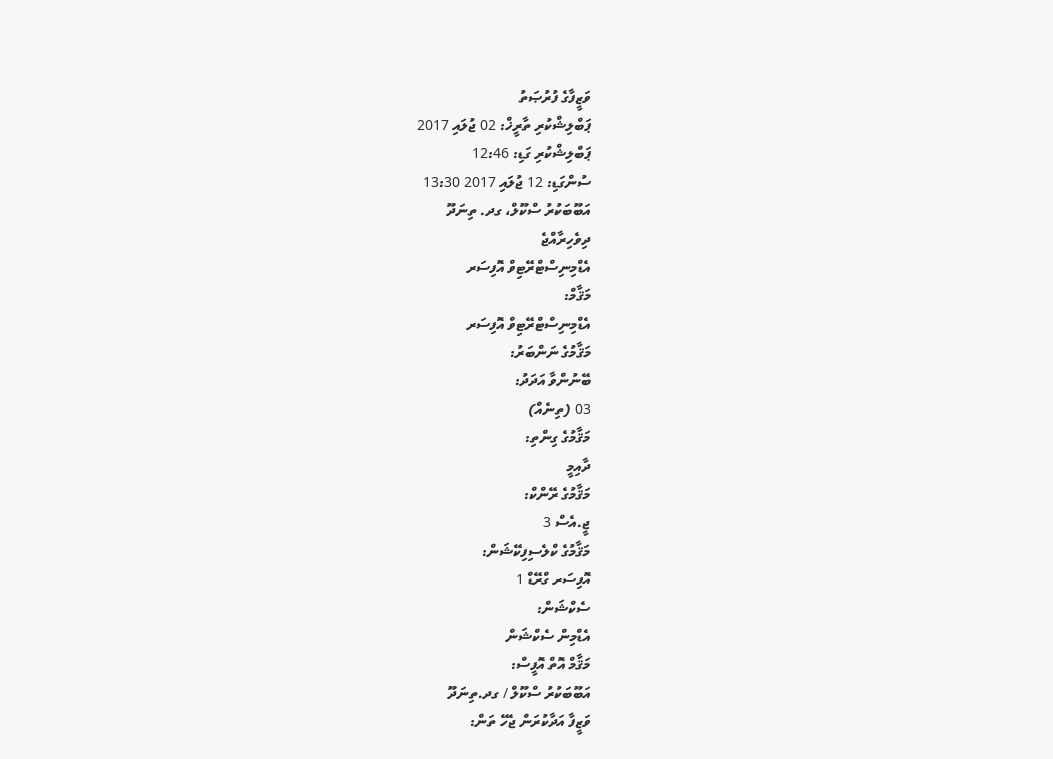ވަޒީފާގެ ފުރުޞަތު
ޕަބްލިޝްކުރި ތާރީޚް: 02 ޖުލައި 2017
ޕަބްލިޝްކުރި ގަޑި: 12:46
ސުންގަޑި: 12 ޖުލައި 2017 13:30
އަބޫބަކުރު ސްކޫލް، ގދ. ތިނަދޫ
ދިވެހިރާއްޖެ
އެޑްމިނިސްޓްރޭޓިވް އޮފިސަރ
މަޤާމް:
އެޑްމިނިސްޓްރޭޓިވް އޮފިސަރ
މަޤާމުގެ ނަންބަރު:
ބޭނުންވާ އަދަދު:
03 (ތިނެއް)
މަޤާމުގެ ގިންތި:
ދާއިމީ
މަޤާމުގެ ރޭންކް:
ޖީ.އެސް 3
މަޤާމުގެ ކްލެސިފިކޭޝަން:
އޮފިސަރ ގްރޭޑް 1
ސެކްޝަން:
އެޑްމިން ސެކްޝަން
މަޤާމް އޮތް އޮފީސް:
އަބޫބަކުރު ސްކޫލް / ގދ.ތިނަދޫ
ވަޒީފާ އަދާކުރަން ޖެހޭ ތަން: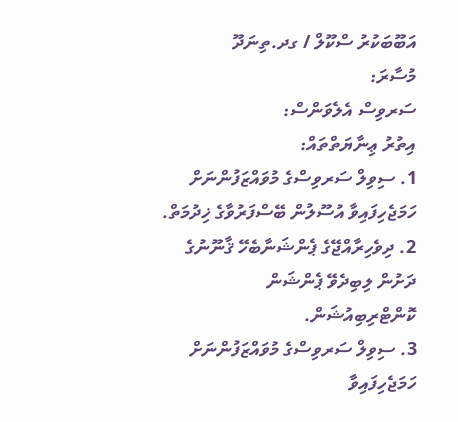އަބޫބަކުރު ސްކޫލް / ގދ.ތިނަދޫ
މުސާރަ:
ސަރވިސް އެލެވަންސް:
އިތުރު ޢިނާޔަތްތައް:
1. ސިވިލް ސަރވިސްގެ މުވައްޒަފުންނަށް ހަމަޖެހިފައިވާ އުސޫލުން ބޭސްފަރުވާގެ ޚިދުމަތް.
2. ދިވެހިރާއްޖޭގެ ޕެންޝަނާބެހޭ ޤާނޫނުގެ ދަށުން ލިބިދެވޭ ޕެންޝަން ކޮންޓްރިބިއުޝަން.
3. ސިވިލް ސަރވިސްގެ މުވައްޒަފުންނަށް ހަމަޖެހިފައިވާ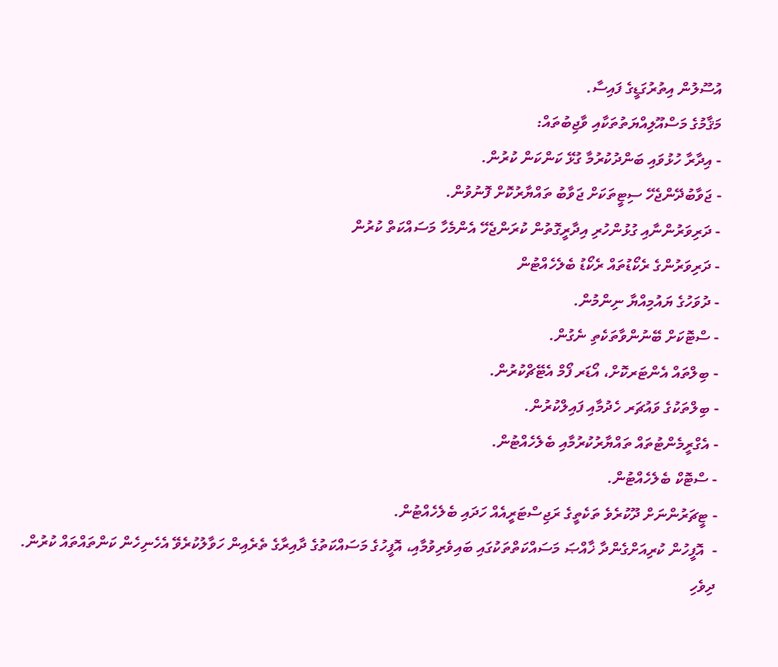އުސޫލުން އިތުރުގަޑީގެ ފައިސާ.
މަޤާމުގެ މަސްއޫލިއްޔަތުތަކާއި ވާޖިބުތައް:
- އިދާރާ ހުޅުވައި ބަންދުކުރުމާ ގުޅޭ ކަންކަން ކުރުން.
- ޖަވާބުދޭންޖެހޭ ސިޓީތަކަށް ޖަވާބު ތައްޔާރުކޮށް ފޮނުވުން.
- ދަރިވަރުންނާއި ގުޅުންހުރި އިދާރީގޮތުން ކުރަންޖެހޭ އެންމެހާ މަސައްކަތް ކުރުން
- ދަރިވަރުންގެ ރެކޯޑުތައް ރެކޯޑު ބެލެހެއްޓުން
- ދުވަހުގެ ޔައުމިއްޔާ ނިންމުން.
- ސްޓޮކަށް ބޭނުންވާތަކެތި ނެގުން.
- ބިލްތައް އެންޓަރކޮށް، އޯޑަރ ފޯމް އެޓޭޗްކުރުން.
- ބިލްތަކުގެ ވައުޗަރ ހެދުމާއި ފައިލްކުރުން.
- އެގްރީމެންޓުތައް ތައްޔާރުކުރުމާއި ބެލެހެއްޓުން.
- ސްޓޮކް ބެލެހެއްޓުން.
- ޓީޗަރުންނަށް ދޫކުރެވެ ތަކެތީގެ ރަޖިސްޓަރީއެއް ހަދައި ބެލެހެއްޓުން.
-  އޮފީހުން ކުރިއަށްގެންދާ ޚާއްޞަ މަސައްކަތްތަކުގައި ބައިވެރިވުމާއި، އޮފީހުގެ މަސައްކަތުގެ ދާއިރާގެ ތެރެއިން ހަވާލުކުރެވޭ އެހެނިހެން ކަންތައްތައް ކުރުން.
ދިވެހި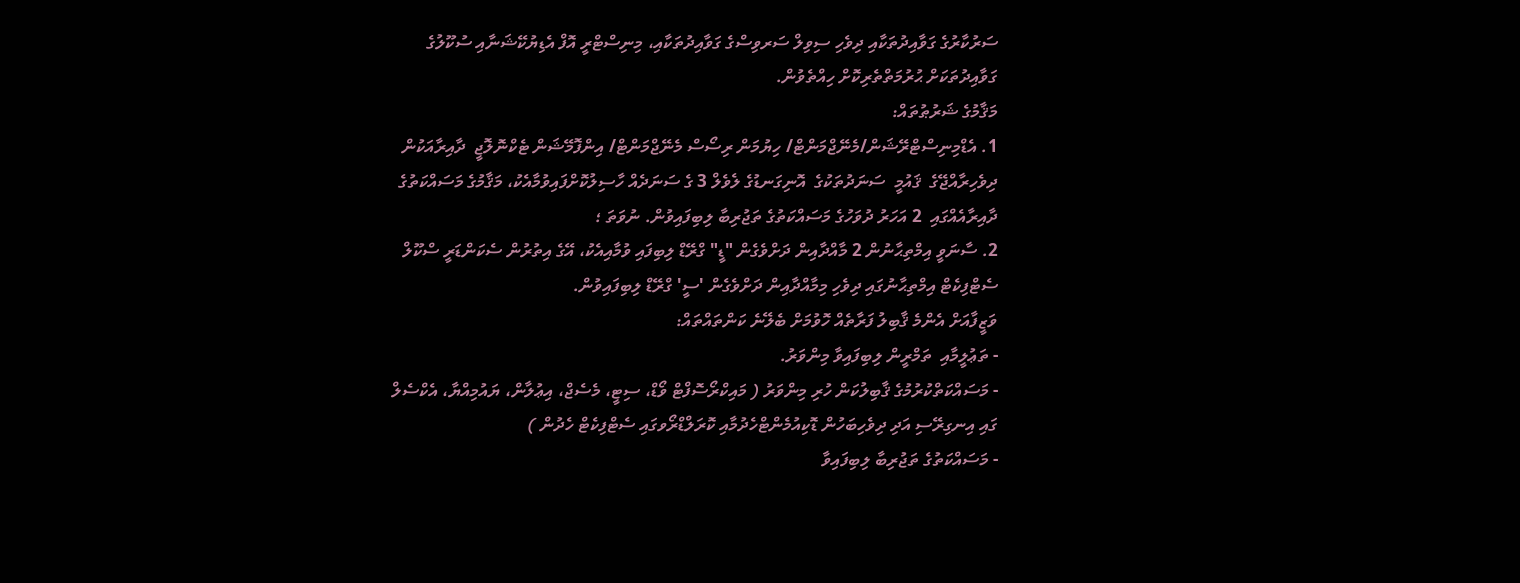ސަރުކާރުގެ ގަވާއިދުތަކާއި ދިވެހި ސިވިލް ސަރވިސްގެ ގަވާއިދުތަކާއި، މިނިސްޓްރީ އޮފް އެޑިޔުކޭޝަނާއި ސުކޫލުގެ ގަވާއިދުތަކަށް ޙުރުމަތްތެރިކޮށް ހިއްތެވުން.
މަޤާމުގެ ޝަރުޠުތައް:
1. އެޑްމިނިސްޓްރޭޝަން/މެނޭޖްމަންޓް/ ހިޔުމަން ރިސޯސް މެނޭޖްމަންޓް/ އިންފޮމޭޝަން ޓެކްނޮލޮޖީ  ދާއިރާއަކުން  ދިވެހިރާއްޖޭގެ  ޤައުމީ  ސަނަދުތަކުގެ  އޮނިގަނޑުގެ ލެވެލް 3 ގެ ސަނަދެއް ހާސިލުކޮށްފައިވުމާއެކު، މަޤާމުގެ މަސައްކަތުގެ ދާއިރާއެއްގައި  2 އަހަރު ދުވަހުގެ މަސައްކަތުގެ ތަޖުރިބާ ލިބިފައިވުން. ނުވަތަ ؛
2. ސާނަވީ އިމްތިޙާނުން 2 މާއްދާއިން ދަށްވެގެން "ޑީ" ގްރޭޑް ލިބިފައި ވުމާއިއެކު، އޭގެ އިތުރުން ސެކަންޑަރީ ސްކޫލް ސެޓްފިކެޓް އިމްތިޙާނުގައި ދިވެހި މިމާއްދާއިން ދަށްވެގެން 'ސީ' ގްރޭޑް ލިބިފައިވުން.
ވަޒީފާއަށް އެންމެ ޤާބިލު ފަރާތެއް ހޮވުމަށް ބެލޭނެ ކަންތައްތައް:
- ތަޢުލީމާއި  ތަމްރީން ލިބިފައިވާ މިންވަރު.
- މަސައްކަތްކުރުމުގެ ޤާބިލުކަން ހުރި މިންވަރު ( މައިކްރޯސޮފްޓް ވޯޑް، ސިޓީ، މެސެޖް، އިޢުލާން، ޔައުމިއްޔާ، އެކްސެލް ގައި އިނގިރޭސި އަދި ދިވެހިބަހުން ޑޮކިއުމެންޓްހެދުމާއި ކޮރަލްޑްރޯވގައި ސެޓްފިކެޓް ހެދުން )
- މަސައްކަތުގެ ތަޖުރިބާ ލިބިފައިވާ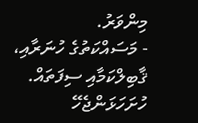މިންވަރު.
- މަސައްކަތުގެ ހުނަރާއި، ޤާބިލްކަމާއި ސިފަތައް.
ހުށަހަޅަންޖެހޭ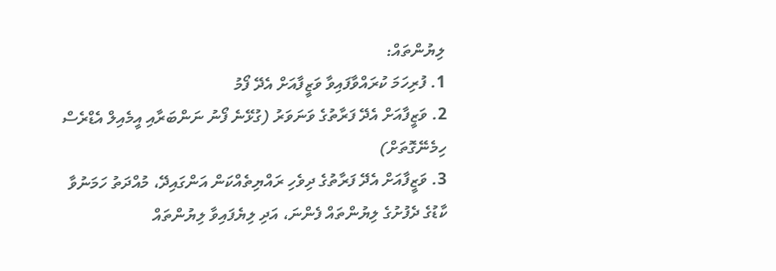ލިޔުންތައް:
1. ފުރިހަމަ ކުރައްވާފައިވާ ވަޒީފާއަށް އެދޭ ފޯމު
2. ވަޒީފާއަށް އެދޭ ފަރާތުގެ ވަނަވަރު (ގުޅޭނެ ފޯނު ނަންބަރާއި އީމެއިލް އެޑްރެސް ހިމެނޭގޮތަށް)
3. ވަޒީފާއަށް އެދޭ ފަރާތުގެ ދިވެހި ރައްޔިތެއްކަން އަންގައިދޭ، މުއްދަތު ހަމަނުވާ ކާޑުގެ ދެފުށުގެ ލިޔުންތައް ފެންނަ، އަދި ލިޔެފައިވާ ލިޔުންތައް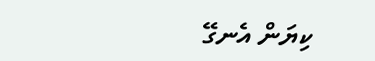ކިޔަން އެނގޭ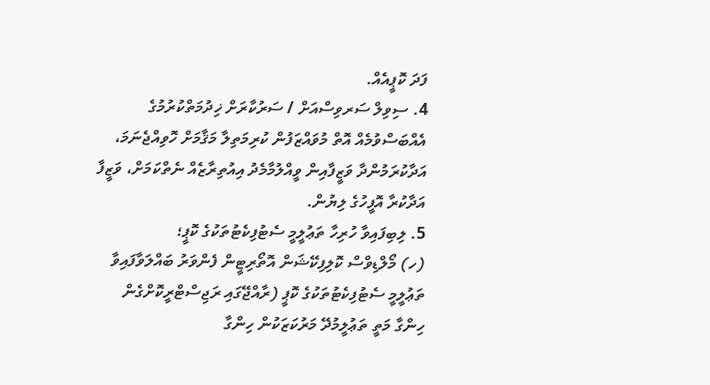ފަދަ ކޮޕީއެއް.
4. ސިވިލް ސަރވިސްއަށް / ސަރުކާރަށް ޚިދުމަތްކުރުމުގެ އެއްބަސްވުމެއް އޮތް މުވައްޒަފުން ކުރިމަތިލާ މަޤާމަށް ހޮވިއްޖެނަމަ، އަދާކުރަމުންދާ ވަޒީފާއިން ވީއްލުމާމެދު އިއުތިރާޒެއް ނެތްކަމަށް، ވަޒީފާ އަދާކުރާ އޮފީހުގެ ލިޔުން.
5. ލިބިފައިވާ ހުރިހާ ތަޢުލީމީ ސެޓުފިކެޓުތަކުގެ ކޮޕީ؛
(ހ) މޯލްޑިވްސް ކޮލިފިކޭޝަން އޮތޯރިޓީން ފެންވަރު ބައްލަވާފައިވާ ތަޢުލީމީ ސެޓުފިކެޓުތަކުގެ ކޮޕީ (ރާއްޖޭގައި ރަޖިސްޓްރީކޮށްގެން ހިންގާ މަތީ ތަޢުލީމުދޭ މަރުކަޒަކުން ހިންގާ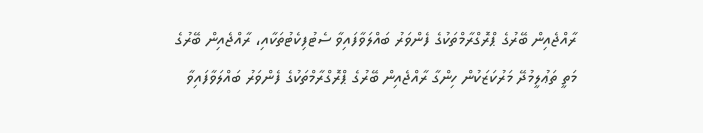ރާއްޖެއިން ބޭރުގެ ޕްރޮގްރާމްތަކުގެ ފެންވަރު ބައްލަވާފައިވާ ސެޓުފިކެޓުތަކާއި، ރާއްޖެއިން ބޭރުގެ މަތީ ތަޢުލީމުދޭ މަރުކަޒަކުން ހިންގާ ރާއްޖެއިން ބޭރުގެ ޕްރޮގްރާމްތަކުގެ ފެންވަރު ބައްލަވާފައިވާ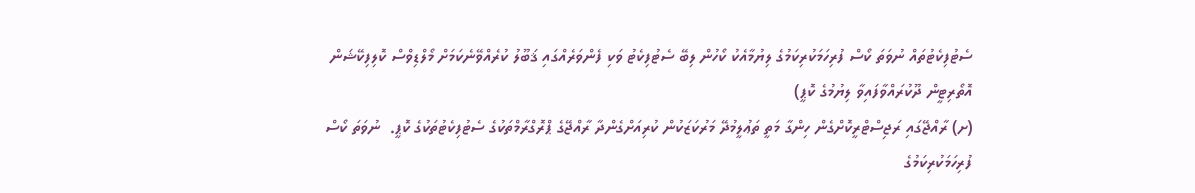ސެޓުފިކެޓުތައް ނުވަތަ ކޯސް ފުރިހަމަކުރިކަމުގެ ލިޔުމާއެކު ކޯހުން ލިބޭ ސެޓުފިކެޓު ވަކި ފެންވަރެއްގައި ޤަބޫލު ކުރެއްވޭނެކަމަށް މޯލްޑިވްސް ކޮލިފިކޭޝަން އޮތޯރިޓީން ދޫކުރައްވާފައިވާ ލިޔުމުގެ ކޮޕީ)
(ށ) ރާއްޖޭގައި ރަޖިސްޓްރީކޮށްގެން ހިންގާ މަތީ ތަޢުލީމުދޭ މަރުކަޒަކުން ކުރިއަށްގެންދާ ރާއްޖޭގެ ޕްރޮގްރާމްތަކުގެ ސެޓުފިކެޓުތަކުގެ ކޮޕީ.  ނުވަތަ ކޯސް ފުރިހަމަކުރިކަމުގެ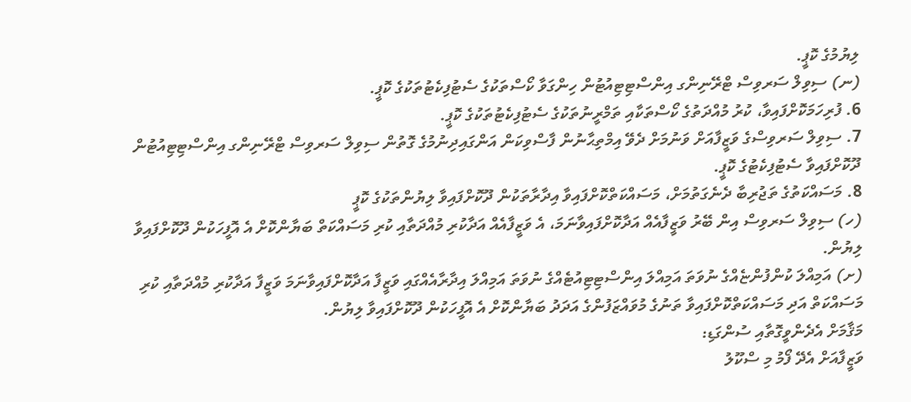ލިޔުމުގެ ކޮޕީ.
(ނ) ސިވިލް ސަރވިސް ޓްރޭނިންގ އިންސްޓިޓިއުޓުން ހިންގަވާ ކޯސްތަކުގެ ސެޓުފިކެޓުތަކުގެ ކޮޕީ.
6. ފުރިހަމަކޮށްފައިވާ، ކުރު މުއްދަތުގެ ކޯސްތަކާއި ތަމްރީނުތަކުގެ ސެޓުފިކެޓުތަކުގެ ކޮޕީ.
7. ސިވިލް ސަރވިސްގެ ވަޒީފާއަށް ވަނުމަށް ދެވޭ އިމްތިޙާނުން ފާސްވިކަން އަންގައިދިނުމުގެ ގޮތުން ސިވިލް ސަރވިސް ޓްރޭނިންގ އިންސްޓިޓިއުޓުން ދޫކޮށްފައިވާ ސެޓުފިކެޓުގެ ކޮޕީ.
8. މަސައްކަތުގެ ތަޖުރިބާ ދެނެގަތުމަށް، މަސައްކަތްކޮށްފައިވާ އިދާރާތަކުން ދޫކޮށްފައިވާ ލިޔުންތަކުގެ ކޮޕީ
(ހ) ސިވިލް ސަރވިސް އިން ބޭރު ވަޒީފާއެއް އަދާކޮށްފައިވާނަމަ، އެ ވަޒީފާއެއް އަދާކުރި މުއްދަތާއި ކުރި މަސައްކަތް ބަޔާންކޮށް އެ އޮފީހަކުން ދޫކޮށްފައިވާ ލިޔުން.
(ށ) އަމިއްލަ ކުންފުންޏެއްގެ ނުވަތަ އަމިއްލަ އިންސްޓިޓިއުޓެއްގެ ނުވަތަ އަމިއްލަ އިދާރާއެއްގައި ވަޒީފާ އަދާކޮށްފައިވާނަމަ ވަޒީފާ އަދާކުރި މުއްދަތާއި ކުރި މަސައްކަތް އަދި މަސައްކަތްކޮށްފައިވާ ތަނުގެ މުވައްޒަފުންގެ އަދަދު ބަޔާންކޮށް އެ އޮފީހަކުން ދޫކޮށްފައިވާ ލިޔުން.
މަޤާމަށް އެދެންވީގޮތާއި ސުންގަޑި:
ވަޒީފާއަށް އެދޭ ފޯމު މި ސްކޫލު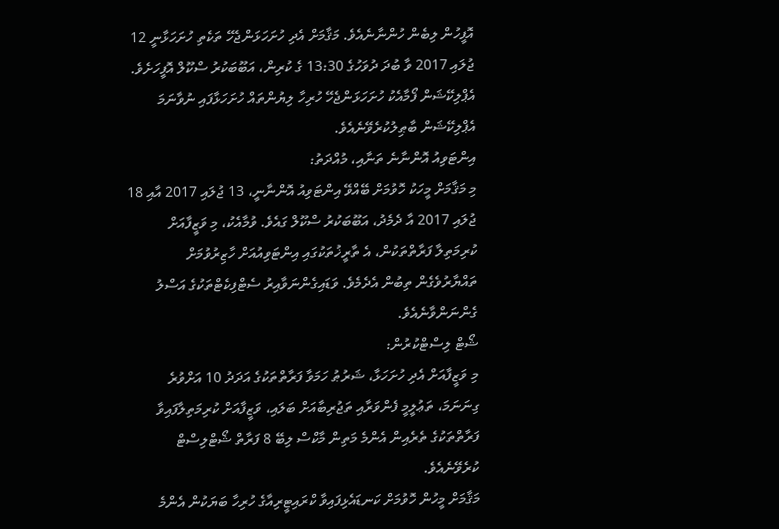އޮފީހުން ލިބެން ހުންނާނެއެވެ. މަޤާމަށް އެދި ހުށަހަޅަންޖެހޭ ތަކެތި ހުށަހަޅާނީ 12  ޖުލައި 2017 ވާ ބުދަ ދުވަހުގެ 13:30 ގެ ކުރިން، އަބޫބަކުރު ސްކޫލް އޮފީހަށެވެ.
އެޕްލިކޭޝަން ފޯމާއެކު ހުށަހަޅަންޖެހޭ ހުރިހާ ލިޔުންތައް ހުށަހަޅާފައި ނުވާނަމަ އެޕްލިކޭޝަން ބާޠިލުކުރެވޭނެއެވެ.
އިންޓަވިއު އޮންނާނެ ތަނާއި، މުއްދަތު:
މި މަޤާމަށް މީހަކު ހޮވުމަށް ބޭއްވޭ އިންޓަވިއު އޮންނާނީ، 13 ޖުލައި 2017 އާއި 18 ޖުލައި 2017 އާ ދެމެދު، އަބޫބަކުރު ސްކޫލް ގައެވެ. ވުމާއެކު، މި ވަޒީފާއަށް ކުރިމަތިލާ ފަރާތްތަކުން، އެ ތާރީޚުތަކުގައި އިންޓަވިއުއަށް ހާޒިރުވުމަށް ތައްޔާރުވެގެން ތިބުން އެދެމެވެ. ވަޑައިގެންނަވާއިރު ސެޓްފިކެޓްތަކުގެ އަސްލު ގެންނަންވާނެއެވެ.
ޝޯޓް ލިސްޓްކުރުން:
މި ވަޒީފާއަށް އެދި ހުށަހަޅާ، ޝަރުޠު ހަމަވާ ފަރާތްތަކުގެ އަދަދު 10 އަށްވުރެ ގިނަނަމަ، ތަޢުލީމީ ފެންވަރާއި ތަޖުރިބާއަށް ބަލައި، ވަޒީފާއަށް ކުރިމަތިލާފައިވާ ފަރާތްތަކުގެ ތެރެއިން އެންމެ މަތިން މާކްސް ލިބޭ 8 ފަރާތް ޝޯޓްލިސްޓް ކުރެވޭނެއެވެ.
މަޤާމަށް މީހުން ހޮވުމަށް ކަނޑައެޅިފައިވާ ކްރައިޓީރިއާގެ ހުރިހާ ބަޔަކުން އެންމެ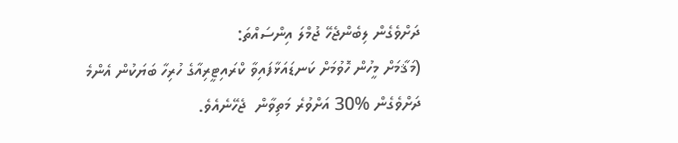ދަށްވެގެން ލިބެންޖެހޭ ޖުމްލަ އިންސައްތަ:
(މަޤާމަށް މީހުން ހޮވުމަށް ކަނޑައަޅާފައިވާ ކްރައިޓީރިއާގެ ހުރިހާ ބަޔަކުން އެންމެ ދަށްވެގެން %30 އަށްވުރެ މަތިވާން  ޖެހޭނެއެވެ.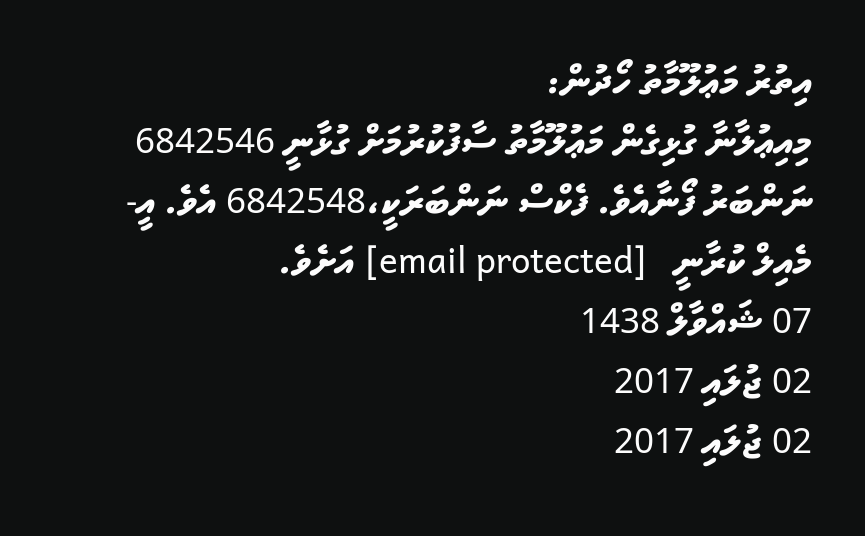އިތުރު މަޢުލޫމާތު ހޯދުން:
މިއިޢުލާނާ ގުޅިގެން މަޢުލޫމާތު ސާފުކުރުމަށް ގުޅާނީ 6842546 ނަންބަރު ފޯނާއެވެ. ފެކްސް ނަންބަރަކީ،6842548 އެވެ. އީ-މެއިލް ކުރާނީ   [email protected] އަށެވެ.
07 ޝައްވާލް 1438
02 ޖުލައި 2017
02 ޖުލައި 2017